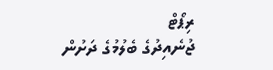ރިޕޯޓް
ޖުނެއިދުގެ ބެލުމުގެ ދަށުން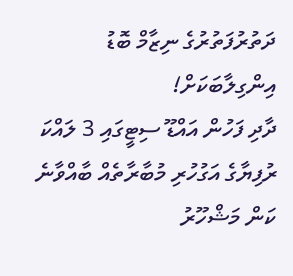ދަތުރުފަތުރުގެ ނިޒާމް ބޮޑު އިންގިލާބަކަށް!
ދާދި ފަހުން އައްޑޫ ސިޓީގައި 3 ލައްކަ ރުފިޔާގެ އަގުހުރި މުބާރާތެއް ބާއްވާނެ ކަން މަޝްހޫރު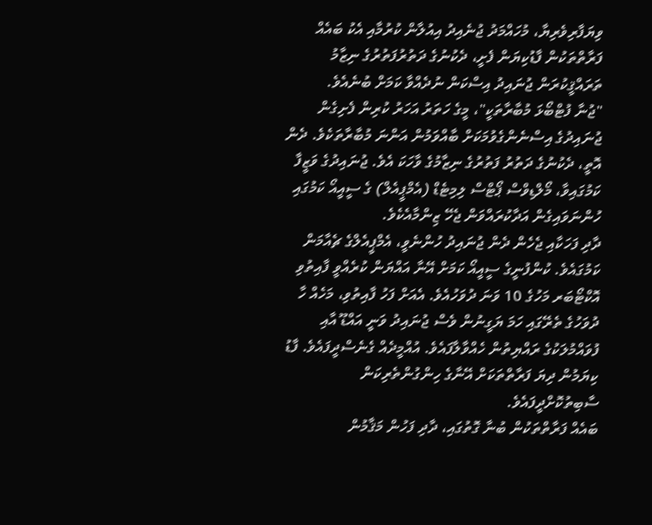ވިޔަފާރިވެރިޔާ، މުހައްމަދު ޖުނެއިދު އިއުލާން ކުރުމާއި އެކު ބައެއް ފަރާތްތަކުން ފާޑުކިޔަން ފެށީ، ދެކުނުގެ ދަތުރުފަތުރުގެ ނިޒާމު ތަރައްޤީކުރަން ޖުނައިދު އިސްކަން ނުދެއްވާ ކަމަށް ބުނެއެވެ.
"ޖުނާ ފުޓްބޯޅަ މުބާރާތަކީ"، މީގެ ހަތަރު އަހަރު ކުރިން ފެށިގެން ޖުނައިދުގެ އިސްނެންގެވުމަކަށް ބާއްވަމުން އަންނަ މުބާރާތަކެވެ. ދެން އޮތީ، ދެކުނުގެ ދަތުރު ފަތުރުގެ ނިޒާމުގެ ވާހަކަ އެވެ. ޖުނައިދުގެ ވަޒީފާ ކަމުގައިވާ، މޯލްޑިވްސް ޕޯޓްސް ލިމިޓެޑް (އެމްޕީއެލް) ގެ ސީއީއޯ ކަމުގައި ހުންނަވައިގެން އަދާކުރައްވަން ޖެހޭ ޒިންމާއެކެވެ.
ދާދި ފަހަކާއި ޖެހެން ދެން ޖުނައިދު ހުންނެވީ، އެމްޕީއެލްގެ ޗެއާމަން ކަމުގައެވެ. ކުންފުނީގެ ސީއީއޯ ކަމަށް އޭނާ އައްޔަން ކުރެއްވީ ފާއިތުވި އޮކްޓޯބަރ މަހުގެ 10 ވަނަ ދުވަހުއެވެ. އެއަށް ފަހު ފާއިތުވި، މަހެއް ހާ ދުވަހުގެ ތެރޭގައި ހަމަ ޔަގީނުން ވެސް ޖުނައިދު ވަނީ އައްޑޫ އާއި ފުވައްމުލަކުގެ ރައްޔިތުން ހެއްވާލާފައެވެ. އުއްމީދެއް ގެނެސްދީފައެވެ. ފާޑު ކިޔަމުން ދިޔަ ފަރާތްތަކަށް އޭނާގެ ހިންގުންތެރިކަން ސާބިތުކޮށްދީފައެވެ.
ބައެއް ފަރާތްތަކުން ބުނާ ގޮތުގައި، ދާދި ފަހުން މަޤާމުން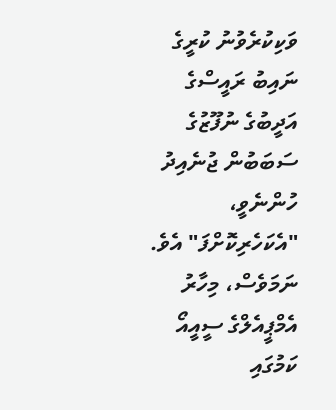ވަކިކުރެވުނު ކުރީގެ ނައިބު ރައީސްގެ އަދީބުގެ ނުފޫޒުގެ ސަބަބުން ޖުނެއިދު ހުންނެވީ، "އެކަހެރިކޮށްފަ" އެވެ. ނަމަވެސް، މިހާރު އެމްޕީއެލްގެ ސީއީއޯ ކަމުގައި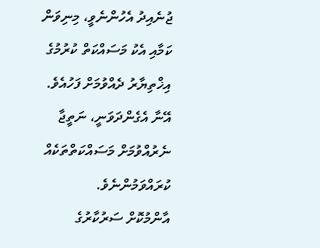ޖުނެއިދު އެހުންނެވީ، މިނިވަން ކަމާއި އެކު މަސައްކަތް ކުރުމުގެ އިޚްތިޔާރު ދެއްވުމަށް ފަހުއެވެ. އޭނާ އެގެންދަވަނީ، ނަތީޖާ ނެރުއްވުމަށް މަސައްކަތްތަކެއް ކުރައްވަމުންނެވެ.
އާންމުކޮށް ސަރުކާރުގެ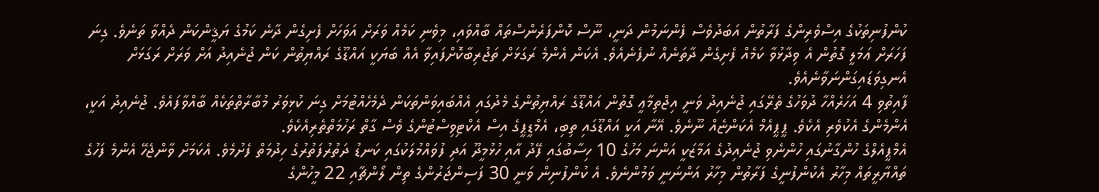ކުންފުނިތަކުގެ އިސްވެރިންގެ ފަރާތުން އަބަދުވެސް ފެންނަމުން ދަނީ، ނޫސް ކޮންފަރެންސްތައް ބާއްވައި، މިވެނި ކަމެއް ވަރަށް އަވަހަށް ފެށިގެން ދާނެ ކަމުގެ ޔަޤީންކަން ދެއްވާ ތަނެވެ. ގިނަ ފަހަރަށް ޢަމަލީ ގޮތުން އެ ވިދާޅުވާ ކަމެއް ފެށިގެން ދާތަނެއް ނުފެނެއެވެ. އެކަން އެންމެ ރަގަޅަށް ތަޖުރިބާކޮށްފައިވާ އެއް ބަޔަކީ އައްޑޫގެ ރައްޔިތުން ކަން ޖުނެއިދު އަށް ވަރަށް ރަގަޅަށް އެނގިވަޑައިގަންނަވާނެއެވެ.
ފާއިތުވި 4 އަހަރެއްހާ ދުވަހުގެ ތެރޭގައި ޖުނެއިދު ވަނީ އިޖްތިމާޢީ ގޮތުން އައްޑޫގެ ރައްޔިތުންގެ މެދުގައި އެއްބައިވަންތަކަން ދެމެހެއްޓުމަށް ގިނަ ކުޅިވަރު މުބާރާތްތަކެއް ބާއްވާފައެވެ. ޖުނެއިދު އަކީ، އެންމެންގެ އެކުވެރި އެކެވެ. ޕީޕީއެމް އެކަންޏެއް ނޫނެވެ. އޭނާ އަކީ އައްޑޫގައި ތިބި، އެމްޑީޕީގެ އިސް އެކްޓިވިސްޓުންގެ ވެސް ގާތް ރަހުމަތްތެރިއެކެވެ.
އެމްޕީއެލްގެ ހުންގާނުގައި ހުންނެވި ޖުނެއިދުގެ އަމާޒަކީ އަންނަ މަހުގެ 10 ހިސާބުގައި ފޭދު އާއި ހުޅުމީދޫ އަދި ފުވައްމުލަކުގައި ކަނޑު ދަތުރުފަތުރުގެ ހިދުމަތް ފެށުމެވެ. އެކަމަށް ވާންޖެހޭ އެންމެ ފަހުގެ ތައްޔާރީތައް މިހާރު އެކުންފުނީގެ ފަރާތުން މިހާރު އަންނަނީ ވަމުންނެވެ. އެ ކުންފުނިން ވަނީ 30 ފަސިންޖަރުންގެ ތިން ލޯންޗާއި 22 މީހުންގެ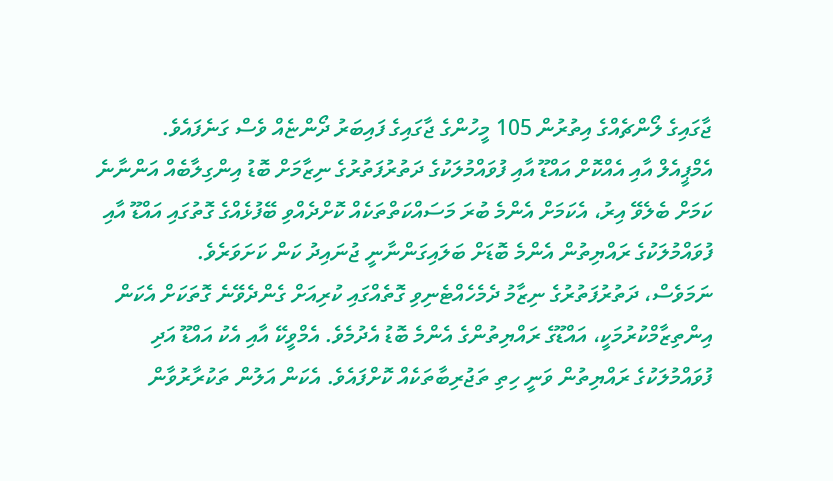ޖާގައިގެ ލޯންޗެއްގެ އިތުރުން 105 މީހުންގެ ޖާގައިގެ ފައިބަރު ދޯންޏެއް ވެސް ގަނެފައެވެ.
އެމްޕީއެލް އާއި އެއްކޮށް އައްޑޫ އާއި ފުވައްމުލަކުގެ ދަތުރުފަތުރުގެ ނިޒާމަށް ބޮޑު އިންގިލާބެއް އަންނާނެ ކަމަށް ބެލެވޭ އިރު، އެކަމަށް އެންމެ ބުރަ މަސައްކަތްތަކެއް ކޮށްދެއްވި ބޭފުޅެއްގެ ގޮތުގައި އައްޑޫ އާއި ފުވައްމުލަކުގެ ރައްޔިތުން އެންމެ ބޮޑަށް ބަލައިގަންނާނީ ޖުނައިދު ކަން ކަށަވަރެވެ.
ނަމަވެސް، ދަތުރުފަތުރުގެ ނިޒާމު ދެމެހެއްޓެނިވި ގޮތެއްގައި ކުރިއަށް ގެންދެވޭނެ ގޮތަކަށް އެކަން އިންތިޒާމްކުރުމަކީ، އައްޑޫގެ ރައްޔިތުންގެ އެންމެ ބޮޑު އެދުމެވެ. އެމްވީކޭ އާއި އެކު އައްޑޫ އަދި ފުވައްމުލަކުގެ ރައްޔިތުން ވަނީ ހިތި ތަޖުރިބާތަކެއް ކޮށްފައެވެ. އެކަން އަލުން ތަކުރާރުވާން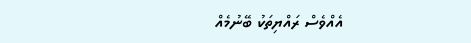އެއްވެސް ރައްޔިތަކު ބޭނުމެއް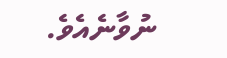ނުވާނެއެވެ.